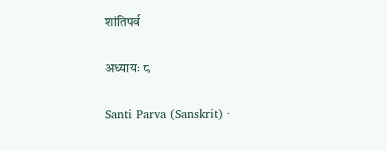शांतिपर्व

अध्यायः ८

Santi Parva (Sanskrit) ·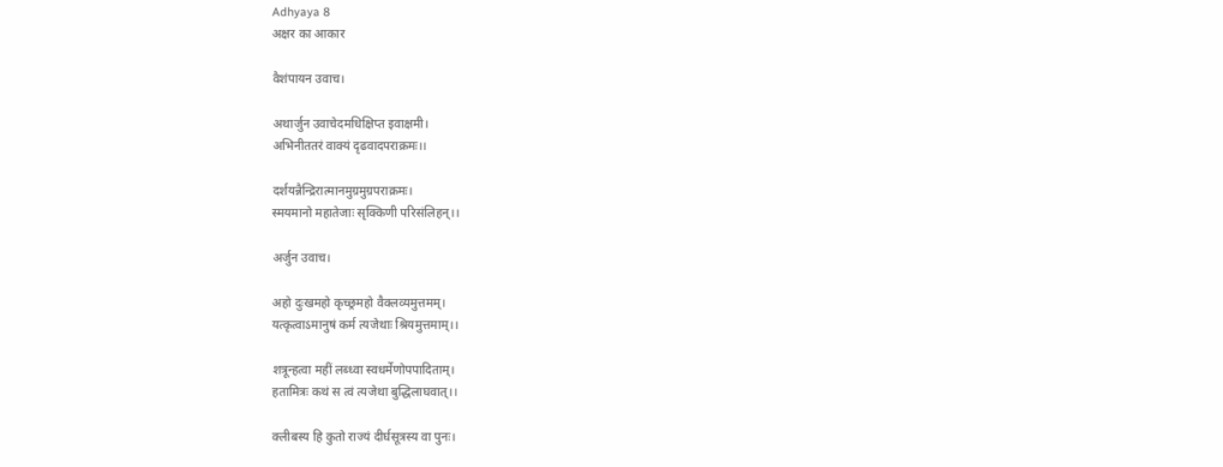Adhyaya 8
अक्षर का आकार

वैशंपायन उवाच।

अथार्जुन उवाचेदमधिक्षिप्त इवाक्षमी।
अभिनीततरं वाक्यं दृढवादपराक्रमः।।

दर्शयन्नैन्द्रिरात्मानमुग्रमुग्रपराक्रमः।
स्मयमानो महातेजाः सृक्किणी परिसंलिहन्।।

अर्जुन उवाच।

अहो दुःखमहो कृच्छ्रमहो वैक्लव्यमुत्तमम्।
यत्कृत्वाऽमानुषं कर्म त्यजेथाः श्रियमुत्तमाम्।।

शत्रून्हत्वा महीं लब्ध्वा स्वधर्मेणोपपादिताम्।
हतामित्रः कथं स त्वं त्यजेथा बुद्धिलाघवात्।।

क्लीबस्य हि कुतो राज्यं दीर्घसूत्रस्य वा पुनः।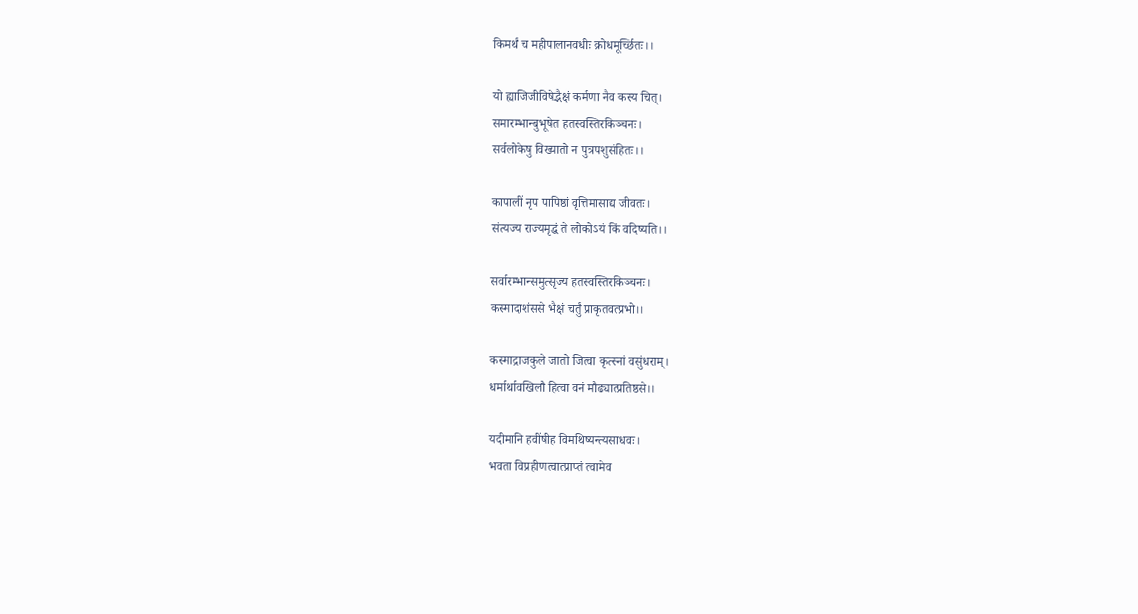किमर्थं च महीपालानवधीः क्रोधमूर्च्छितः।।

यो ह्याजिजीविषेद्भैक्षं कर्मणा नैव कस्य चित्।
समारम्भान्बुभूषेत हतस्वस्तिरकिञ्चनः।
सर्वलोकेषु विख्यातो न पुत्रपशुसंहितः।।

कापालीं नृप पापिष्ठां वृत्तिमासाद्य जीवतः।
संत्यज्य राज्यमृद्धं ते लोकोऽयं किं वदिष्यति।।

सर्वारम्भान्समुत्सृज्य हतस्वस्तिरकिञ्चनः।
कस्मादाशंससे भैक्षं चर्तुं प्राकृतवत्प्रभो।।

कस्माद्राजकुले जातो जित्वा कृत्स्नां वसुंधराम्।
धर्मार्थावखिलौ हित्वा वनं मौढ्यात्प्रतिष्ठसे।।

यदीमानि हवींषीह विमथिष्यन्त्यसाधवः।
भवता विप्रहीणत्वात्प्राप्तं त्वामेव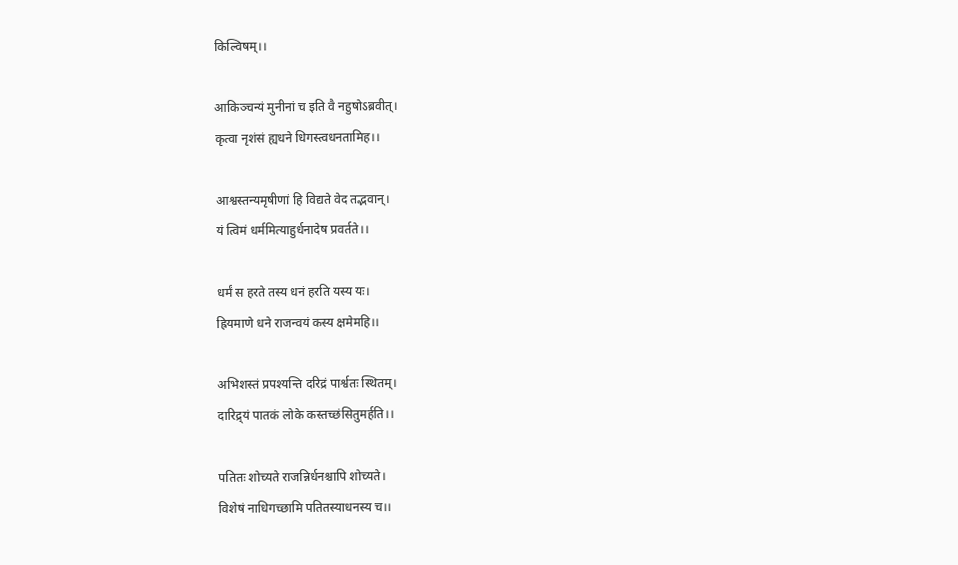किल्विषम्।।

आकिञ्चन्यं मुनीनां च इति वै नहुषोऽब्रवीत्।
कृत्वा नृशंसं ह्यधने धिगस्त्वधनतामिह।।

आश्वस्तन्यमृषीणां हि विद्यते वेद तद्भवान्।
यं त्विमं धर्ममित्याहुर्धनादेष प्रवर्तते।।

धर्मं स हरते तस्य धनं हरति यस्य यः।
ह्रियमाणे धने राजन्वयं कस्य क्षमेमहि।।

अभिशस्तं प्रपश्यन्ति दरिद्रं पार्श्वतः स्थितम्।
दारिद्र्यं पातकं लोके कस्तच्छंसितुमर्हति।।

पतितः शोच्यते राजन्निर्धनश्चापि शोच्यते।
विशेषं नाधिगच्छामि पतितस्याधनस्य च।।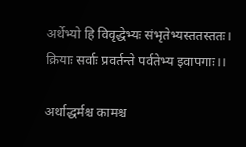अर्थेभ्यो हि विवृद्धेभ्यः संभृतेभ्यस्ततस्ततः।
क्रियाः सर्वाः प्रवर्तन्ते पर्वतेभ्य इवापगाः।।

अर्थाद्धर्मश्च कामश्च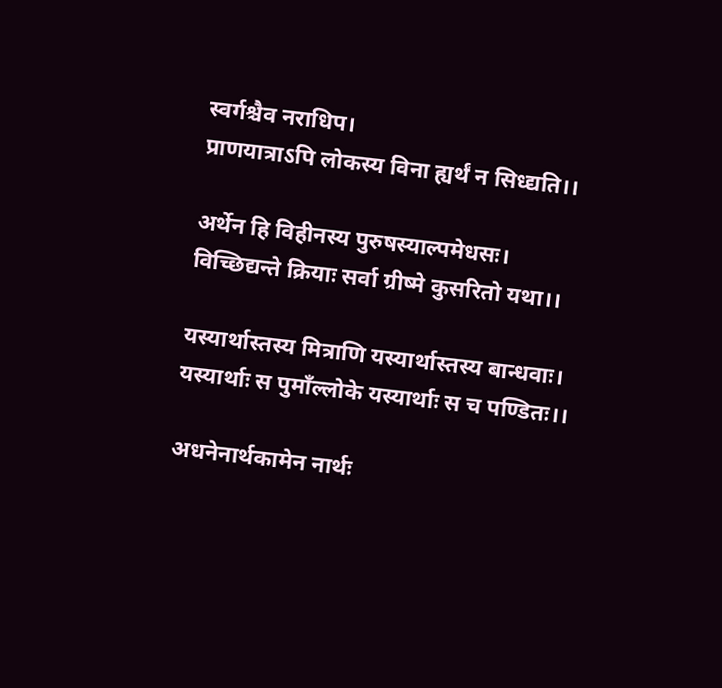स्वर्गश्चैव नराधिप।
प्राणयात्राऽपि लोकस्य विना ह्यर्थं न सिध्द्यति।।

अर्थेन हि विहीनस्य पुरुषस्याल्पमेधसः।
विच्छिद्यन्ते क्रियाः सर्वा ग्रीष्मे कुसरितो यथा।।

यस्यार्थास्तस्य मित्राणि यस्यार्थास्तस्य बान्धवाः।
यस्यार्थाः स पुमाँल्लोके यस्यार्थाः स च पण्डितः।।

अधनेनार्थकामेन नार्थः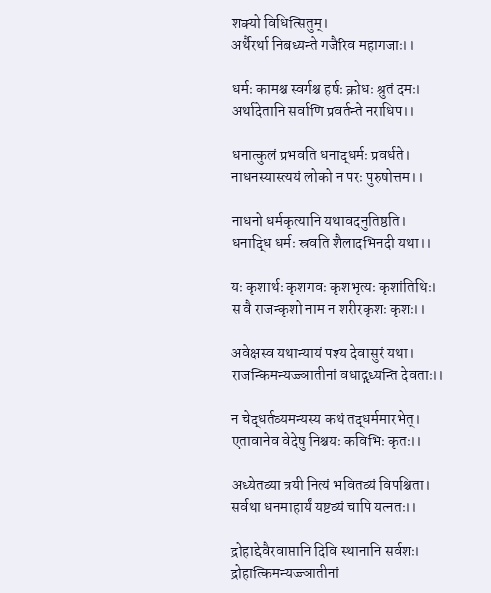शक्यो विधित्सितुम्।
अर्थैरर्था निबध्यन्ते गजैरिव महागजाः।।

धर्मः कामश्च स्वर्गश्च हर्षः क्रोधः श्रुतं दमः।
अर्थादेतानि सर्वाणि प्रवर्तन्ते नराधिप।।

धनात्कुलं प्रभवति धनाद्धर्मः प्रवर्धते।
नाधनस्यास्त्ययं लोको न परः पुरुषोत्तम।।

नाधनो धर्मकृत्यानि यथावदनुतिष्ठति।
धनाद्धि धर्मः स्रवति शैलादभिनदी यथा।।

यः कृशार्थः कृशगवः कृशभृत्यः कृशांतिथिः।
स वै राजन्कृशो नाम न शरीरकृशः कृशः।।

अवेक्षस्व यथान्यायं पश्य देवासुरं यथा।
राजन्किमन्यज्ज्ञातीनां वधाद्गृध्यन्ति देवताः।।

न चेद्धर्तव्यमन्यस्य कथं तद्धर्ममारभेत्।
एतावानेव वेदेषु निश्चयः कविभिः कृतः।।

अध्येतव्या त्रयी नित्यं भवितव्यं विपश्चिता।
सर्वथा धनमाहार्यं यष्टव्यं चापि यत्नतः।।

द्रोहाद्देवैरवाप्तानि दिवि स्थानानि सर्वशः।
द्रोहात्किमन्यज्ज्ञातीनां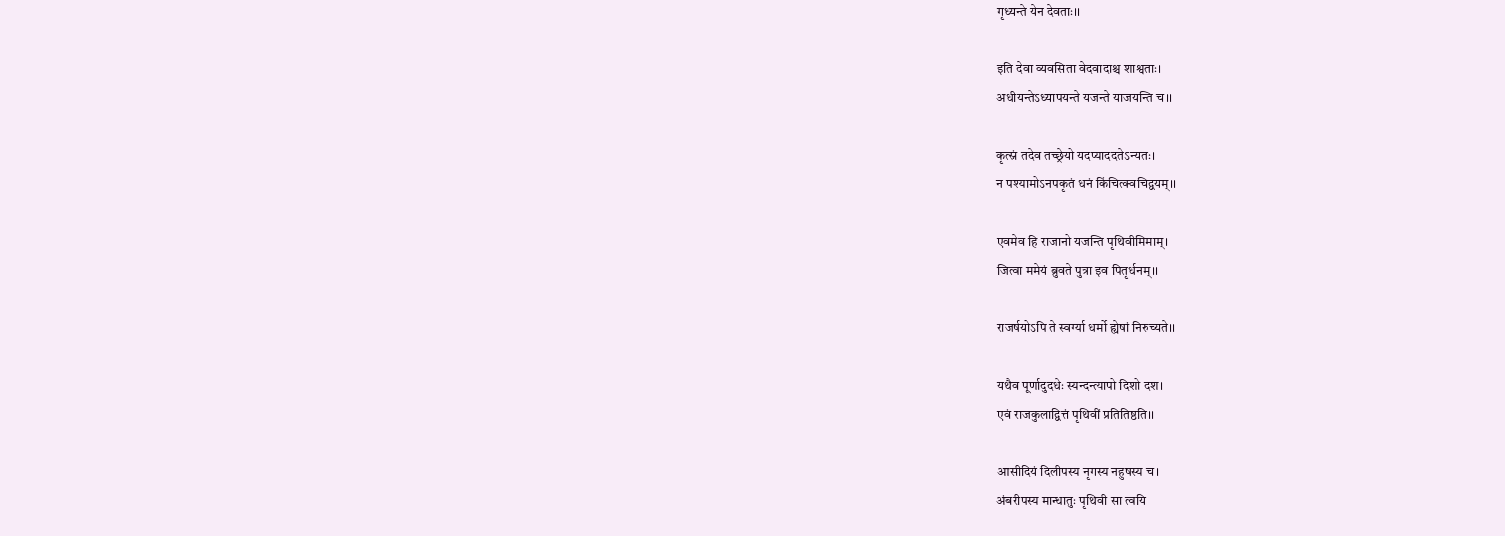गृध्यन्ते येन देवताः।।

इति देवा व्यवसिता वेदवादाश्च शाश्वताः।
अधीयन्तेऽध्यापयन्ते यजन्ते याजयन्ति च।।

कृत्स्नं तदेव तच्छ्रेयो यदप्याददतेऽन्यतः।
न पश्यामोऽनपकृतं धनं किंचित्क्वचिद्वयम्।।

एवमेव हि राजानो यजन्ति पृथिवीमिमाम्।
जित्वा ममेयं ब्रुवते पुत्रा इव पितृर्धनम्।।

राजर्षयोऽपि ते स्वर्ग्या धर्मो ह्येषां निरुच्यते।।

यथैव पूर्णादुदधेः स्यन्दन्त्यापो दिशो दश।
एवं राजकुलाद्वित्तं पृथिवीं प्रतितिष्ठति।।

आसीदियं दिलीपस्य नृगस्य नहुषस्य च।
अंबरीपस्य मान्धातुः पृथिवी सा त्वयि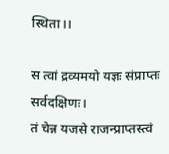स्थिता।।

स त्वां द्रव्यमयो यज्ञः संप्राप्तः सर्वदक्षिणः।
तं चेन्न यजसे राजन्प्राप्तस्त्वं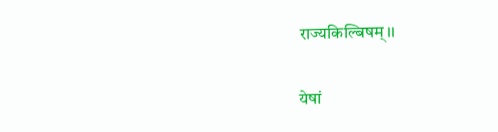राज्यकिल्बिषम्।।

येषां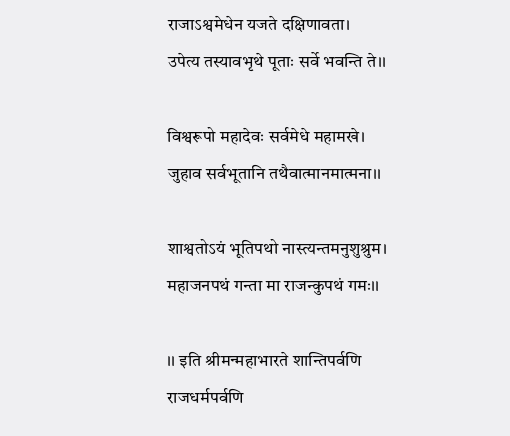राजाऽश्वमेधेन यजते दक्षिणावता।
उपेत्य तस्यावभृथे पूताः सर्वे भवन्ति ते।।

विश्वरूपो महादेवः सर्वमेधे महामखे।
जुहाव सर्वभूतानि तथैवात्मानमात्मना।।

शाश्वतोऽयं भूतिपथो नास्त्यन्तमनुशुश्रुम।
महाजनपथं गन्ता मा राजन्कुपथं गमः।।

।। इति श्रीमन्महाभारते शान्तिपर्वणि
राजधर्मपर्वणि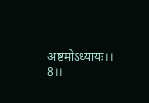अष्टमोऽध्यायः।। 8।।